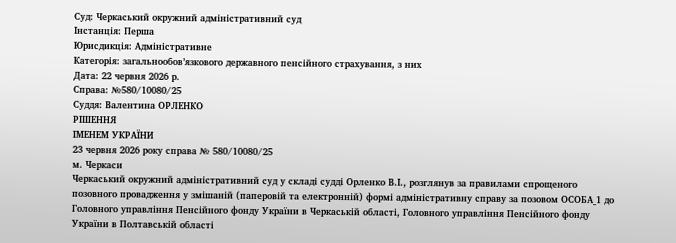Суд: Черкаський окружний адміністративний суд
Інстанція: Перша
Юрисдикція: Адміністративне
Категорія: загальнообов’язкового державного пенсійного страхування, з них
Дата: 22 червня 2026 р.
Справа: №580/10080/25
Суддя: Валентина ОРЛЕНКО
РІШЕННЯ
ІМЕНЕМ УКРАЇНИ
23 червня 2026 року справа № 580/10080/25
м. Черкаси
Черкаський окружний адміністративний суд у складі судді Орленко В.І., розглянув за правилами спрощеного позовного провадження у змішаній (паперовій та електронній) формі адміністративну справу за позовом ОСОБА_1 до Головного управління Пенсійного фонду України в Черкаській області, Головного управління Пенсійного фонду України в Полтавській області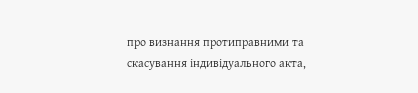про визнання протиправними та скасування індивідуального акта,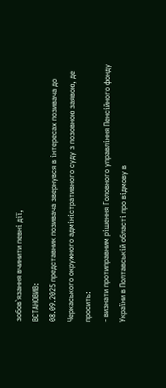зобов`язання вчинити певні дії,
ВСТАНОВИВ:
08.09.2025 представник позивача звернувся в інтересах позивача до Черкаського окружного адміністративного суду з позовною заявою, де просить:
- визнати протиправним рішення Головного управління Пенсійного фонду України в Полтавській області про відмову в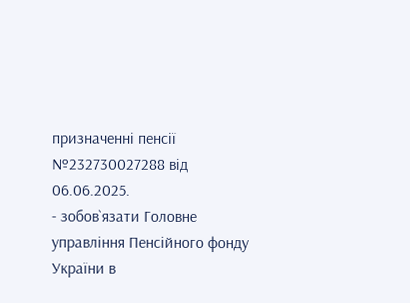призначенні пенсії №232730027288 від 06.06.2025.
- зобов`язати Головне управління Пенсійного фонду України в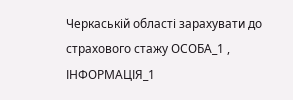Черкаській області зарахувати до страхового стажу ОСОБА_1 , ІНФОРМАЦІЯ_1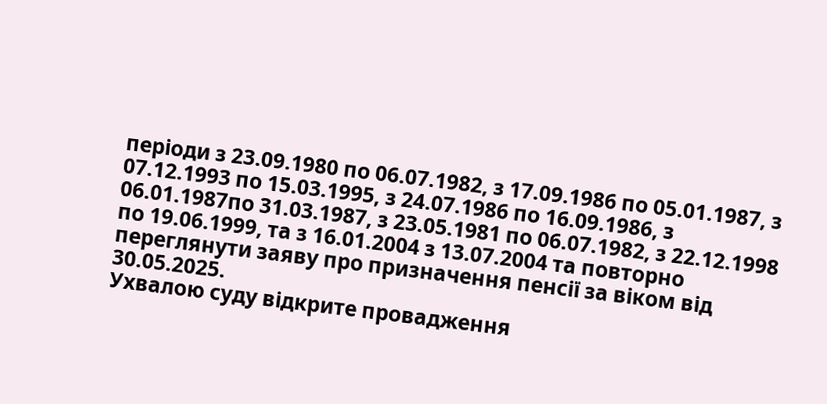періоди з 23.09.1980 по 06.07.1982, з 17.09.1986 по 05.01.1987, з 07.12.1993 по 15.03.1995, з 24.07.1986 по 16.09.1986, з 06.01.1987по 31.03.1987, з 23.05.1981 по 06.07.1982, з 22.12.1998 по 19.06.1999, та з 16.01.2004 з 13.07.2004 та повторно переглянути заяву про призначення пенсії за віком від 30.05.2025.
Ухвалою суду відкрите провадження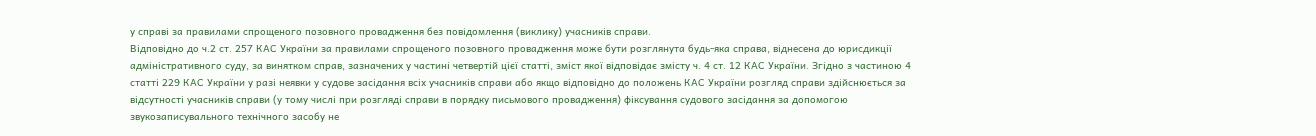у справі за правилами спрощеного позовного провадження без повідомлення (виклику) учасників справи.
Відповідно до ч.2 ст. 257 КАС України за правилами спрощеного позовного провадження може бути розглянута будь-яка справа, віднесена до юрисдикції адміністративного суду, за винятком справ, зазначених у частині четвертій цієї статті, зміст якої відповідає змісту ч. 4 ст. 12 КАС України. Згідно з частиною 4 статті 229 КАС України у разі неявки у судове засідання всіх учасників справи або якщо відповідно до положень КАС України розгляд справи здійснюється за відсутності учасників справи (у тому числі при розгляді справи в порядку письмового провадження) фіксування судового засідання за допомогою звукозаписувального технічного засобу не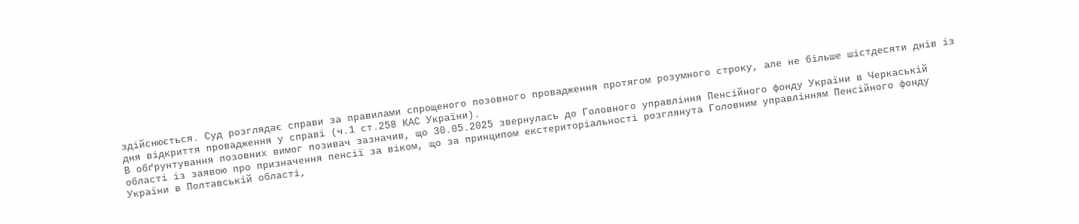здійснюється. Суд розглядає справи за правилами спрощеного позовного провадження протягом розумного строку, але не більше шістдесяти днів із дня відкриття провадження у справі (ч.1 ст.258 КАС України).
В обґрунтування позовних вимог позивач зазначив, що 30.05.2025 звернулась до Головного управління Пенсійного фонду України в Черкаській області із заявою про призначення пенсії за віком, що за принципом екстериторіальності розглянута Головним управлінням Пенсійного фонду України в Полтавській області,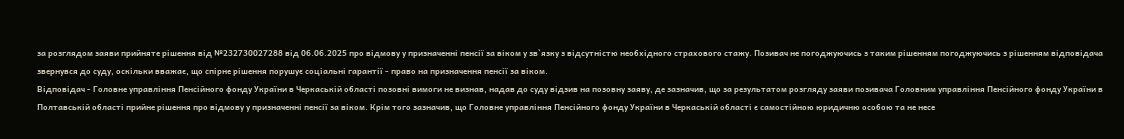за розглядом заяви прийняте рішення від №232730027288 від 06.06.2025 про відмову у призначенні пенсії за віком у зв`язку з відсутністю необхідного страхового стажу. Позивач не погоджуючись з таким рішенням погоджуючись з рішенням відповідача звернувся до суду, оскільки вважає, що спірне рішення порушує соціальні гарантії - право на призначення пенсії за віком.
Відповідач - Головне управління Пенсійного фонду України в Черкаській області позовні вимоги не визнав, надав до суду відзив на позовну заяву, де зазначив, що за результатом розгляду заяви позивача Головним управління Пенсійного фонду України в Полтавській області прийне рішення про відмову у призначенні пенсії за віком. Крім того зазначив, що Головне управління Пенсійного фонду України в Черкаській області є самостійною юридичню особою та не несе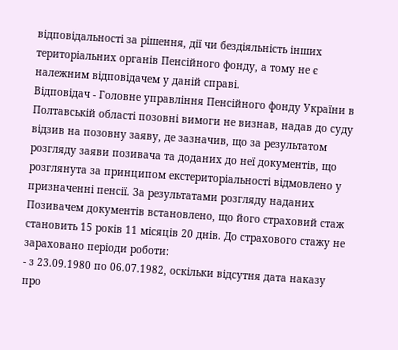відповідальності за рішення, дії чи бездіяльність інших територіальних органів Пенсійного фонду, а тому не є належним відповідачем у даній справі.
Відповідач - Головне управління Пенсійного фонду України в Полтавській області позовні вимоги не визнав, надав до суду відзив на позовну заяву, де зазначив, що за результатом розгляду заяви позивача та доданих до неї документів, що розглянута за принципом екстериторіальності відмовлено у призначенні пенсії. За результатами розгляду наданих Позивачем документів встановлено, що його страховий стаж становить 15 років 11 місяців 20 днів. До страхового стажу не зараховано періоди роботи:
- з 23.09.1980 по 06.07.1982, оскільки відсутня дата наказу про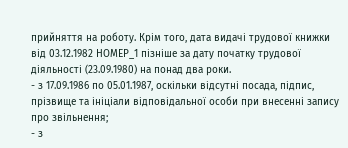прийняття на роботу. Крім того, дата видачі трудової книжки від 03.12.1982 НОМЕР_1 пізніше за дату початку трудової діяльності (23.09.1980) на понад два роки.
- з 17.09.1986 по 05.01.1987, оскільки відсутні посада, підпис, прізвище та ініціали відповідальної особи при внесенні запису про звільнення;
- з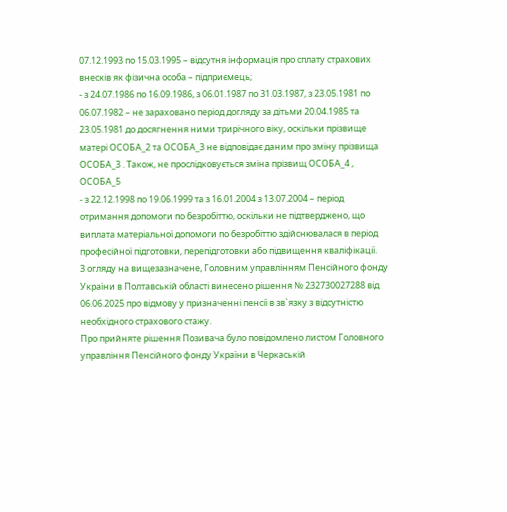07.12.1993 по 15.03.1995 – відсутня інформація про сплату страхових внесків як фізична особа – підприємець;
- з 24.07.1986 по 16.09.1986, з 06.01.1987 по 31.03.1987, з 23.05.1981 по 06.07.1982 – не зараховано період догляду за дітьми 20.04.1985 та 23.05.1981 до досягнення ними трирічного віку, оскільки прізвище матері ОСОБА_2 та ОСОБА_3 не відповідає даним про зміну прізвища ОСОБА_3 . Також, не прослідковується зміна прізвищ ОСОБА_4 , ОСОБА_5
- з 22.12.1998 по 19.06.1999 та з 16.01.2004 з 13.07.2004 – період отримання допомоги по безробіттю, оскільки не підтверджено, що виплата матеріальної допомоги по безробіттю здійснювалася в період професійної підготовки, перепідготовки або підвищення кваліфікації.
З огляду на вищезазначене, Головним управлінням Пенсійного фонду України в Полтавській області винесено рішення № 232730027288 від 06.06.2025 про відмову у призначенні пенсії в зв`язку з відсутністю необхідного страхового стажу.
Про прийняте рішення Позивача було повідомлено листом Головного управління Пенсійного фонду України в Черкаській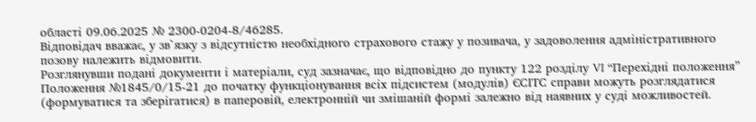області 09.06.2025 № 2300-0204-8/46285.
Відповідач вважає, у зв`язку з відсутністю необхідного страхового стажу у позивача, у задоволення адміністративного позову належить відмовити.
Розглянувши подані документи і матеріали, суд зазначає, що відповідно до пункту 122 розділу VI “Перехідні положення” Положення №1845/0/15-21 до початку функціонування всіх підсистем (модулів) ЄСІТС справи можуть розглядатися (формуватися та зберігатися) в паперовій, електронній чи змішаній формі залежно від наявних у суді можливостей.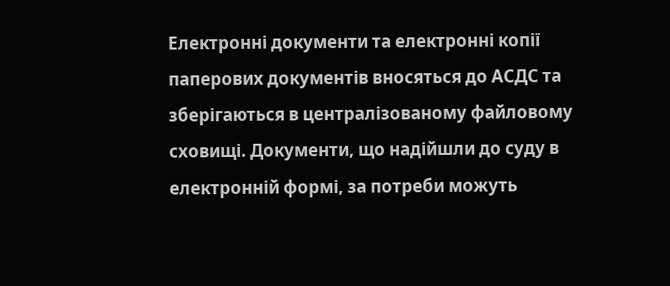Електронні документи та електронні копії паперових документів вносяться до АСДС та зберігаються в централізованому файловому сховищі. Документи, що надійшли до суду в електронній формі, за потреби можуть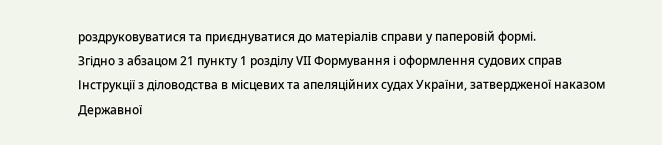роздруковуватися та приєднуватися до матеріалів справи у паперовій формі.
Згідно з абзацом 21 пункту 1 розділу VII Формування і оформлення судових справ Інструкції з діловодства в місцевих та апеляційних судах України, затвердженої наказом Державної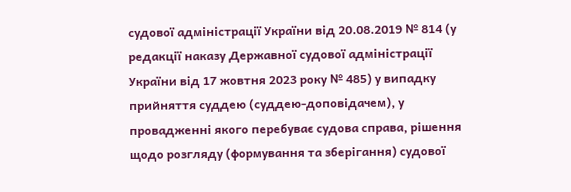судової адміністрації України від 20.08.2019 № 814 (у редакції наказу Державної судової адміністрації України від 17 жовтня 2023 року № 485) у випадку прийняття суддею (суддею-доповідачем), у провадженні якого перебуває судова справа, рішення щодо розгляду (формування та зберігання) судової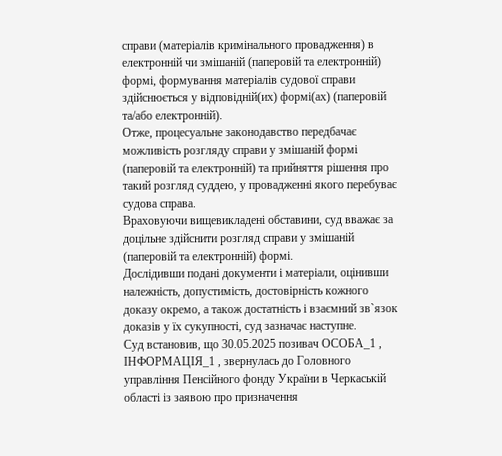справи (матеріалів кримінального провадження) в електронній чи змішаній (паперовій та електронній) формі, формування матеріалів судової справи здійснюється у відповідній(их) формі(ах) (паперовій та/або електронній).
Отже, процесуальне законодавство передбачає можливість розгляду справи у змішаній формі (паперовій та електронній) та прийняття рішення про такий розгляд суддею, у провадженні якого перебуває судова справа.
Враховуючи вищевикладені обставини, суд вважає за доцільне здійснити розгляд справи у змішаній (паперовій та електронній) формі.
Дослідивши подані документи і матеріали, оцінивши належність, допустимість, достовірність кожного доказу окремо, а також достатність і взаємний зв`язок доказів у їх сукупності, суд зазначає наступне.
Суд встановив, що 30.05.2025 позивач ОСОБА_1 , ІНФОРМАЦІЯ_1 , звернулась до Головного управління Пенсійного фонду України в Черкаській області із заявою про призначення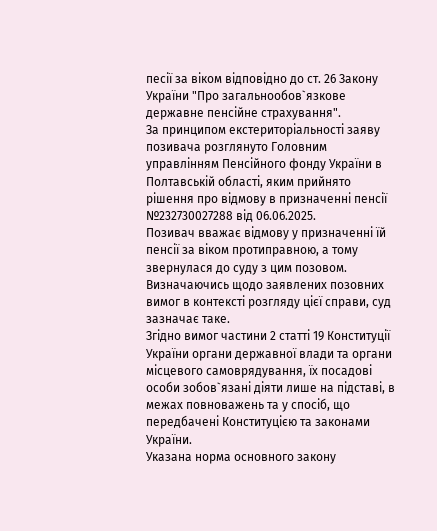песії за віком відповідно до ст. 26 Закону України "Про загальнообов`язкове державне пенсійне страхування".
За принципом екстериторіальності заяву позивача розглянуто Головним управлінням Пенсійного фонду України в Полтавській області, яким прийнято рішення про відмову в призначенні пенсії №232730027288 від 06.06.2025.
Позивач вважає відмову у призначенні їй пенсії за віком протиправною, а тому звернулася до суду з цим позовом.
Визначаючись щодо заявлених позовних вимог в контексті розгляду цієї справи, суд зазначає таке.
Згідно вимог частини 2 статті 19 Конституції України органи державної влади та органи місцевого самоврядування, їх посадові особи зобов`язані діяти лише на підставі, в межах повноважень та у спосіб, що передбачені Конституцією та законами України.
Указана норма основного закону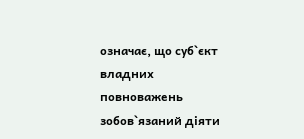означає, що суб`єкт владних повноважень зобов`язаний діяти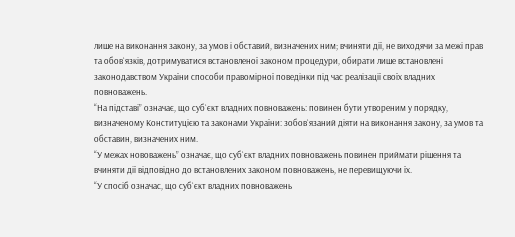лише на виконання закону, за умов і обставий, визначених ним; вчиняти дії, не виходячи за межі прав та обов`язків, дотримуватися встановленої законом процедури, обирати лише встановлені законодавством України способи правомірної поведінки під час реалізації своїх владних повноважень.
“На підставі” означає, що суб`єкт владних повноважень: повинен бути утвореним у порядку, визначеному Конституцією та законами України: зобов`язаний діяти на виконання закону, за умов та обставин, визначених ним.
“У межах нововажень” означає, що суб`єкт владних повноважень повинен приймати рішення та вчиняти дії відповідно до встановлених законом повноважень, не перевищуючи їх.
“У спосіб означас, що суб`єкт владних повноважень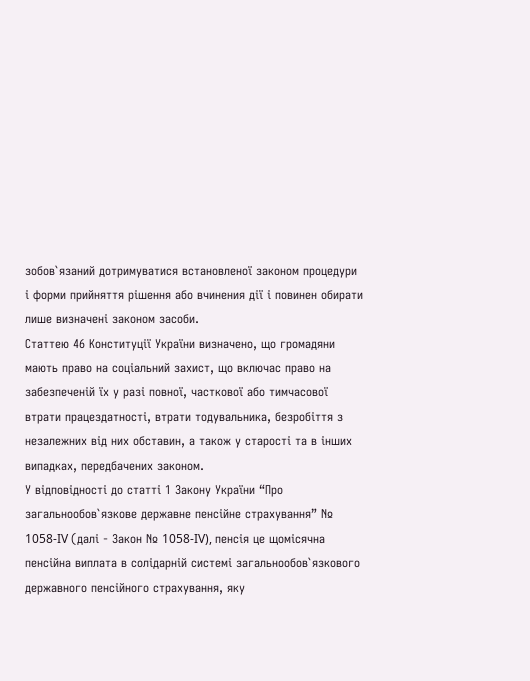зобов`язаний дотримуватися встановленої законом процедури і форми прийняття рішення або вчинения дії і повинен обирати лише визначені законом засоби.
Статтею 46 Конституції України визначено, що громадяни мають право на соціальний захист, що включас право на забезпеченій їх у разі повної, часткової або тимчасової втрати працездатності, втрати тодувальника, безробіття з незалежних від них обставин, а також у старості та в інших випадках, передбачених законом.
У відповідності до статті 1 Закону України “Про загальнообов`язкове державне пенсійне страхування” № 1058-IV (далі - Закон № 1058-IV), пенсія це щомісячна пенсійна виплата в солідарній системі загальнообов`язкового державного пенсійного страхування, яку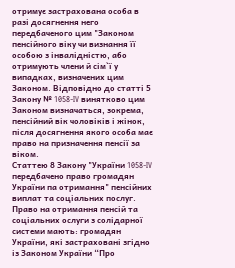отримує застрахована особа в разі досягнення него передбаченого цим "Законом пенсійного віку чи визнання її особою з інвалідністю, або отримують члени й сім`ї у випадках, визначених цим Законом. Відповідно до статті 5 Закону № 1058-IV винятково цим Законом визначаться, зокрема, пенсійний вік чоловіків і жінок, після досягнення якого особа має право на призначення пенсії за віком.
Статтею 8 Закону "України 1058-IV передбачено право громадян України па отримання" пенсійних виплат та соціальних послуг. Право на отримання пенсій та соціальних ослуги з солідарної системи мають: громадян України, які застраховані згідно із Законом України “Про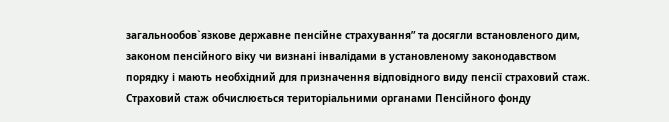загальнообов`язкове державне пенсійне страхування” та досягли встановленого дим, законом пенсійного віку чи визнані інвалідами в установленому законодавством порядку і мають необхідний для призначення відповідного виду пенсії страховий стаж.
Страховий стаж обчислюється територіальними органами Пенсійного фонду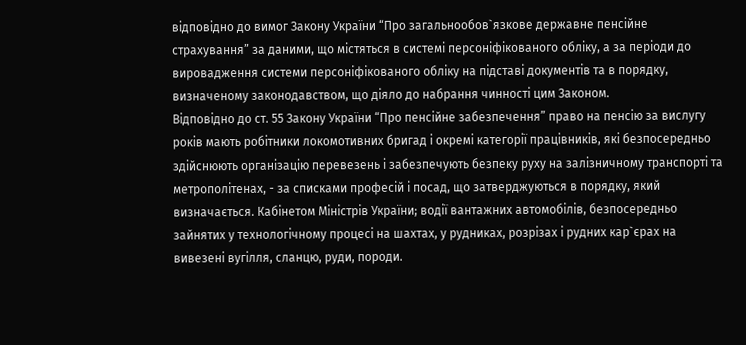відповідно до вимог Закону України “Про загальнообов`язкове державне пенсійне страхування” за даними, що містяться в системі персоніфікованого обліку, а за періоди до вировадження системи персоніфікованого обліку на підставі документів та в порядку, визначеному законодавством, що діяло до набрання чинності цим Законом.
Відповідно до ст. 55 Закону України “Про пенсійне забезпечення” право на пенсію за вислугу років мають робітники локомотивних бригад і окремі категорії працівників, які безпосередньо здійснюють організацію перевезень і забезпечують безпеку руху на залізничному транспорті та метрополітенах, - за списками професій і посад, що затверджуються в порядку, який визначається. Кабінетом Міністрів України; водії вантажних автомобілів, безпосередньо зайнятих у технологічному процесі на шахтах, у рудниках, розрізах і рудних кар`єрах на вивезені вугілля, сланцю, руди, породи.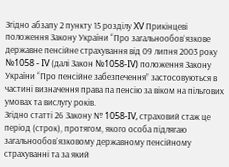Згідно абзапу 2 пункту 15 розділу XV Прикінцеві положення Закону України “Про загальнообов`язкове державне пенсійне страхування від 09 липня 2003 року №1058 - IV (далі Закон №1058-IV) положення Закону України “Про пенсійне забезпечення” застосовуються в частині визначення права па пенсію за віком на пільгових умовах та вислугу років.
Згідно статті 26 Закону № 1058-IV, страховий стаж це період (строк), протягом, якого особа підлягаю загальнообов`язковому державному пенсійному страхуванні та за який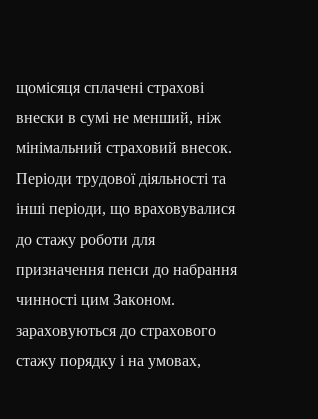щомісяця сплачені страхові внески в сумі не менший, ніж мінімальний страховий внесок. Періоди трудової діяльності та інші періоди, що враховувалися до стажу роботи для призначення пенси до набрання чинності цим Законом. зараховуються до страхового стажу порядку і на умовах,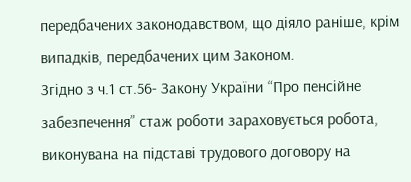передбачених законодавством, що діяло раніше, крім випадків, передбачених цим Законом.
Згідно з ч.1 ст.56- Закону України “Про пенсійне забезпечення” стаж роботи зараховується робота, виконувана на підставі трудового договору на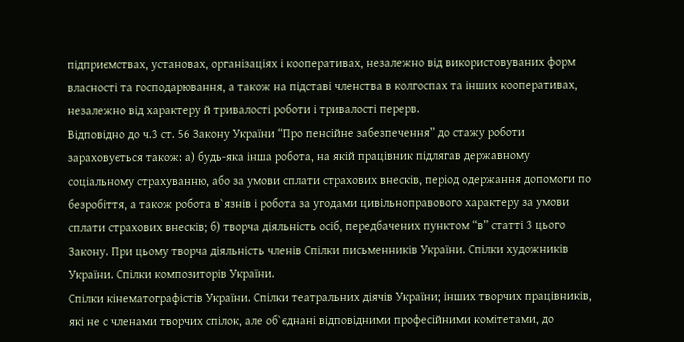підприємствах, установах, організаціях і кооперативах, незалежно від використовуваних форм власності та господарювання, а також на підставі членства в колгоспах та інших кооперативах, незалежно від характеру й тривалості роботи і тривалості перерв.
Відповідно до ч.3 ст. 56 Закону України “Про пенсійне забезпечення” до стажу роботи зараховується також: а) будь-яка інша робота, на якій працівник підлягав державному соціальному страхуванню, або за умови сплати страхових внесків, період одержання допомоги по безробіття, а також робота в`язнів і робота за угодами цивільноправового характеру за умови сплати страхових внесків; б) творча діяльність осіб, передбачених пунктом “в” статті 3 цього Закону. При цьому творча діяльність членів Спілки письменників України. Спілки художників України. Спілки композиторів України.
Спілки кінематографістів України. Спілки театральних діячів України; інших творчих працівників, які не с членами творчих спілок, але об`єднані відповідними професійними комітетами, до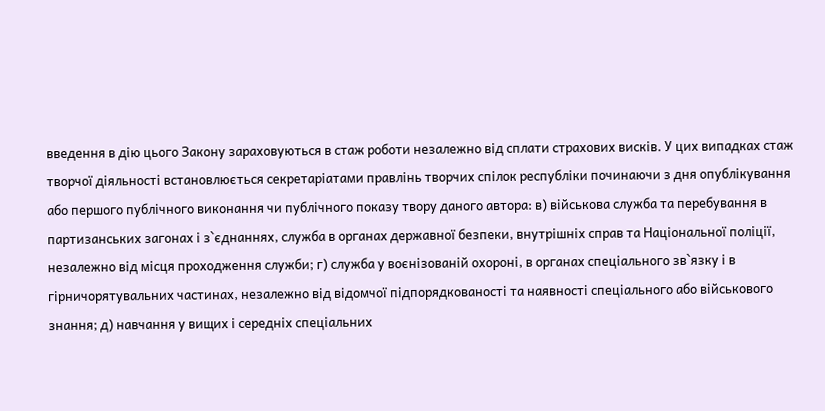введення в дію цього Закону зараховуються в стаж роботи незалежно від сплати страхових висків. У цих випадках стаж творчої діяльності встановлюється секретаріатами правлінь творчих спілок республіки починаючи з дня опублікування або першого публічного виконання чи публічного показу твору даного автора: в) військова служба та перебування в партизанських загонах і з`єднаннях, служба в органах державної безпеки, внутрішніх справ та Національної поліції, незалежно від місця проходження служби; г) служба у воєнізованій охороні, в органах спеціального зв`язку і в гірничорятувальних частинах, незалежно від відомчої підпорядкованості та наявності спеціального або військового знання; д) навчання у вищих і середніх спеціальних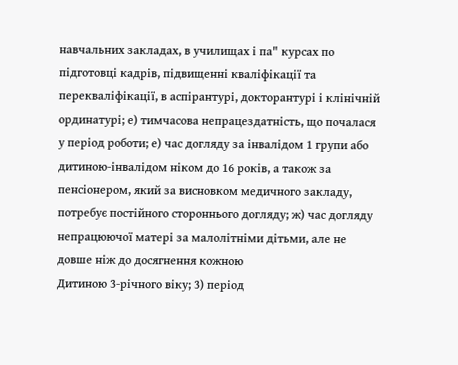навчальних закладах, в училищах і па" курсах по підготовці кадрів, підвищенні кваліфікації та перекваліфікації, в аспірантурі, докторантурі і клінічній ординатурі; е) тимчасова непрацездатність, що почалася у період роботи; е) час догляду за інвалідом 1 групи або дитиною-інвалідом ніком до 16 років, а також за пенсіонером, який за висновком медичного закладу, потребує постійного стороннього догляду; ж) час догляду непрацюючої матері за малолітніми дітьми, але не довше ніж до досягнення кожною
Дитиною 3-річного віку; 3) період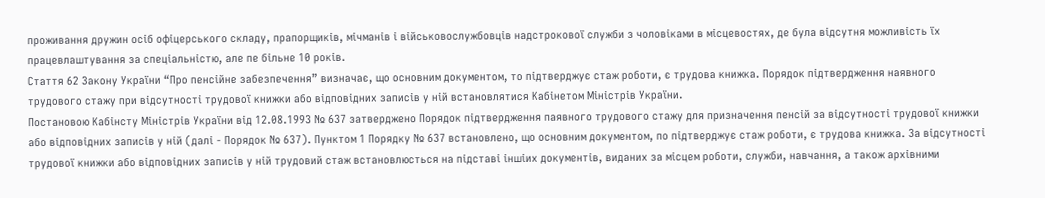проживання дружин осіб офіцерського складу, прапорщиків, мічманів і військовослужбовців надстрокової служби з чоловіками в місцевостях, де була відсутня можливість їх працевлаштування за спеціальністю, але пе більне 10 років.
Стаття 62 Закону України “Про пенсійне забезпечення” визначає, що основним документом, то підтверджує стаж роботи, є трудова книжка. Порядок підтвердження наявного трудового стажу при відсутності трудової книжки або відповідних записів у ній встановлятися Кабінетом Міністрів України.
Постановою Кабінсту Міністрів України від 12.08.1993 № 637 затверджено Порядок підтвердження паявного трудового стажу для призначення пенсій за відсутності трудової книжки або відповідних записів у ній (далі - Порядок № 637). Пунктом 1 Порядку № 637 встановлено, що основним документом, по підтверджує стаж роботи, є трудова книжка. За відсутності трудової книжки або відповідних записів у ній трудовий стаж встановлюсться на підставі іншіих документів, виданих за місцем роботи, служби, навчання, а також архівними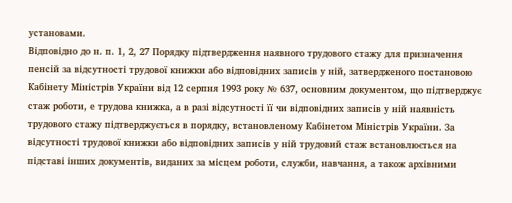установами.
Відповідно до н. п. 1, 2, 27 Порядку підтвердження наявного трудового стажу для призначення пенсій за відсутності трудової книжки або відповідних записів у ній, затвердженого постановою Кабінету Міністрів України від 12 серпня 1993 року № 637, основним документом, що підтверджує стаж роботи, е трудова книжка, а в разі відсутності її чи відповідних записів у ній наявність трудового стажу підтверджується в порядку, встановленому Кабінетом Міністрів України. За відсутності трудової книжки або відповідних записів у ній трудовий стаж встановлюється на підставі інших документів, виданих за місцем роботи, служби, навчання, а також архівними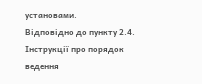установами.
Відповідно до пункту 2.4. Інструкції про порядок ведення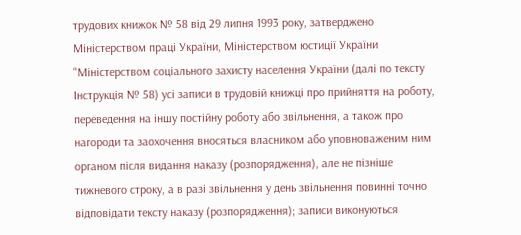трудових книжок № 58 від 29 липня 1993 року, затверджено Міністерством праці України, Міністерством юстиції України "Міністерством соціального захисту населення України (далі по тексту Інструкція № 58) усі записи в трудовій книжці про прийняття на роботу, переведення на іншу постійну роботу або звільнення, а також про нагороди та заохочення вносяться власником або уповноваженим ним органом після видання наказу (розпорядження), але не пізніше тижневого строку, а в разі звільнення у день звільнення повинні точно відповідати тексту наказу (розпорядження); записи виконуються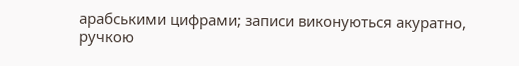арабськими цифрами; записи виконуються акуратно, ручкою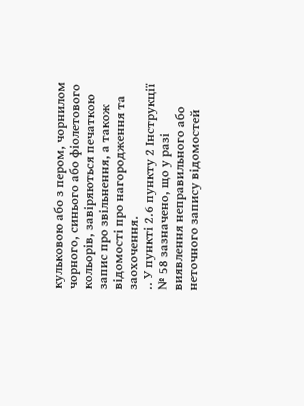кульковою або з пером, чорнилом чорного, синього або фіолетового кольорів, завіряються печаткою запис про звільнення, а також відомості про нагородження та заохочення.
.. У пункті 2.6 пункту 2 Інструкції № 58 зазначено, що у разі виявлення неправильного або неточного запису відомостей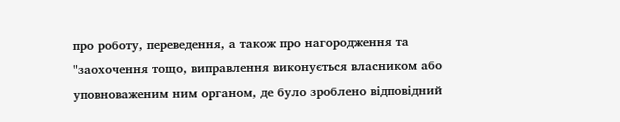про роботу, переведення, а також про нагородження та "заохочення тощо, виправлення виконується власником або уповноваженим ним органом, де було зроблено відповідний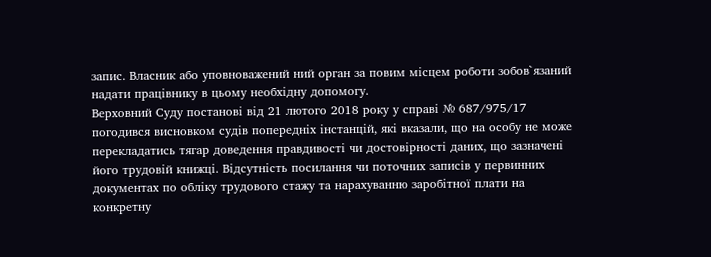запис. Власник або уповноважений ний орган за повим місцем роботи зобов`язаний надати працівнику в цьому необхідну допомогу.
Верховний Суду постанові від 21 лютого 2018 року у справі № 687/975/17 погодився висновком судів попередніх інстанцій, які вказали, що на особу не може перекладатись тягар доведення правдивості чи достовірності даних, що зазначені його трудовій книжці. Відсутність посилання чи поточних записів у первинних документах по обліку трудового стажу та нарахуванню заробітної плати на конкретну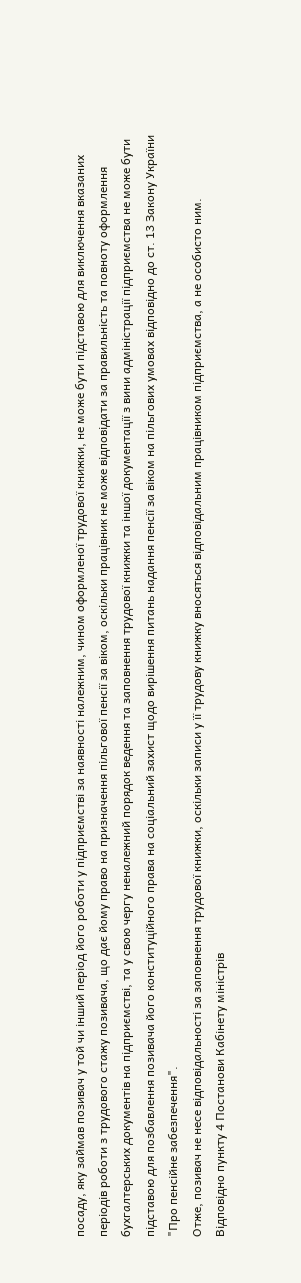посаду, яку займав позивач у той чи інший період його роботи у підприємстві за наявності належним, чином оформленої трудової книжки, не може бути підставою для виключення вказаних періодів роботи з трудового стажу позивача, що дає йому право на призначення пільгової пенсії за віком, оскільки працівник не може відповідати за правильність та повноту оформлення бухгалтерських документів на підприємстві, та у свою чергу неналежний порядок ведення та заповнення трудової книжки та іншої документації з вини адміністрації підприємства не може бути підставою для позбавлення позивача його конституційного права на соціальний захист щодо вирішення питань надання пенсії за віком на пільгових умовах відповідно до ст. 13 Закону України "Про пенсійне забезпечення".
Отже, позивач не несе відповідальності за заповнення трудової книжки, оскільки записи у її трудову книжку вносяться відповідальним працівником підприємства, а не особисто ним.
Відповідно пункту 4 Постанови Кабінету міністрів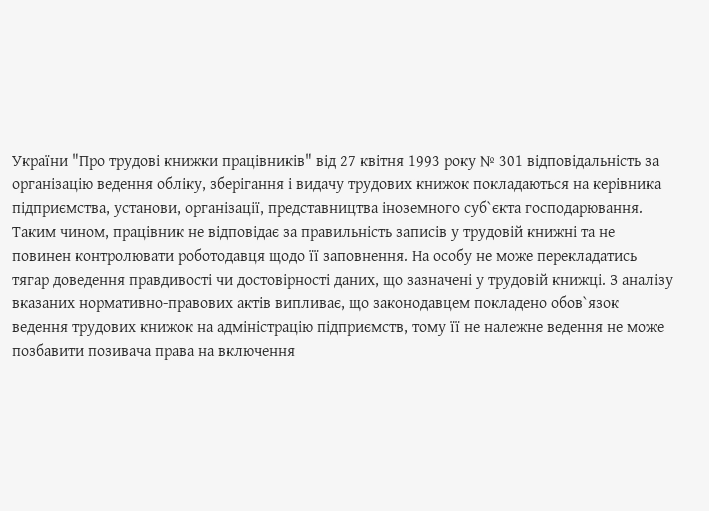України "Про трудові книжки працівників" від 27 квітня 1993 року № 301 відповідальність за організацію ведення обліку, зберігання і видачу трудових книжок покладаються на керівника підприємства, установи, організації, представництва іноземного суб`єкта господарювання.
Таким чином, працівник не відповідає за правильність записів у трудовій книжні та нe повинен контролювати роботодавця щодо її заповнення. На особу не може перекладатись тягар доведення правдивості чи достовірності даних, що зазначені у трудовій книжці. З аналізу вказаних нормативно-правових актів випливає, що законодавцем покладено обов`язок ведення трудових книжок на адміністрацію підприємств, тому її не належне ведення не може позбавити позивача права на включення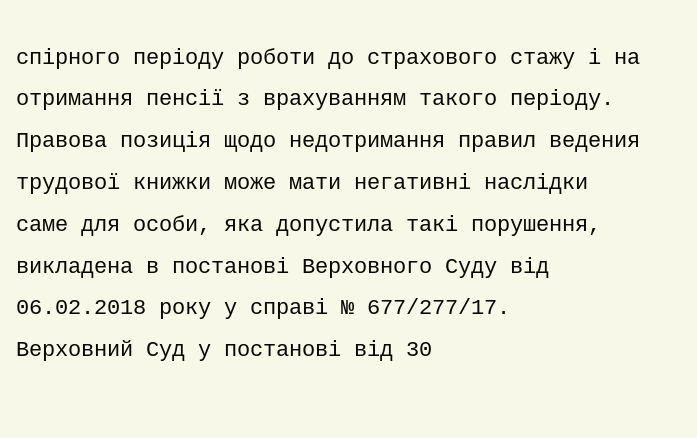спірного періоду роботи до страхового стажу і на отримання пенсії з врахуванням такого періоду.
Правова позиція щодо недотримання правил ведения трудової книжки може мати негативні наслідки саме для особи, яка допустила такі порушення, викладена в постанові Верховного Суду від 06.02.2018 року у справі № 677/277/17.
Верховний Суд у постанові від 30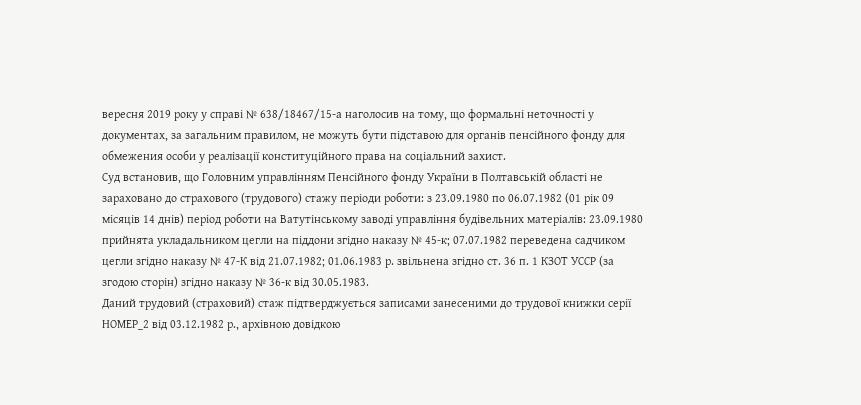вересня 2019 року у справі № 638/18467/15-а наголосив на тому, що формальні неточності у документах, за загальним правилом, не можуть бути підставою для органів пенсійного фонду для обмежения особи у реалізації конституційного права на соціальний захист.
Суд встановив, що Головним управлінням Пенсійного фонду України в Полтавській області не зараховано до страхового (трудового) стажу періоди роботи: з 23.09.1980 по 06.07.1982 (01 рік 09 місяців 14 днів) період роботи на Ватутінському заводі управління будівельних матеріалів: 23.09.1980 прийнята укладальником цегли на піддони згідно наказу № 45-к; 07.07.1982 переведена садчиком цегли згідно наказу № 47-К від 21.07.1982; 01.06.1983 р. звільнена згідно ст. 36 п. 1 КЗОТ УССР (за згодою сторін) згідно наказу № 36-к від 30.05.1983.
Даний трудовий (страховий) стаж підтверджується записами занесеними до трудової книжки серії НОМЕР_2 від 03.12.1982 р., архівною довідкою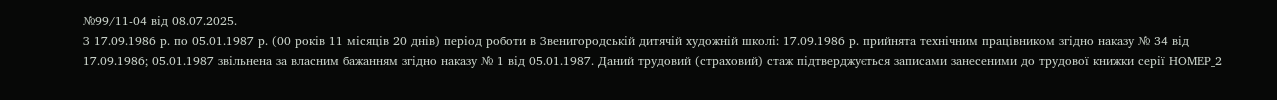№99/11-04 від 08.07.2025.
З 17.09.1986 р. по 05.01.1987 р. (00 років 11 місяців 20 днів) період роботи в Звенигородській дитячій художній школі: 17.09.1986 р. прийнята технічним працівником згідно наказу № 34 від 17.09.1986; 05.01.1987 звільнена за власним бажанням згідно наказу № 1 від 05.01.1987. Даний трудовий (страховий) стаж підтверджується записами занесеними до трудової книжки серії НОМЕР_2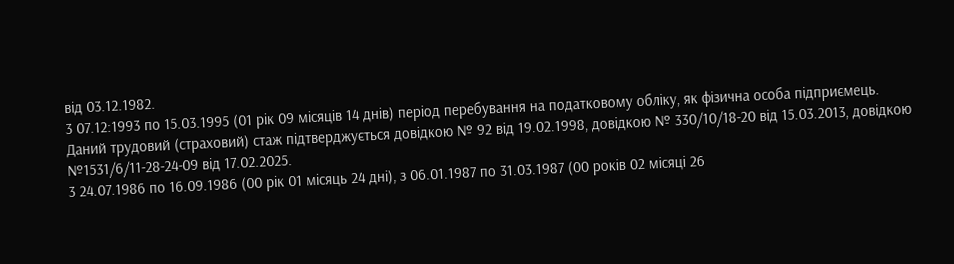від 03.12.1982.
3 07.12:1993 по 15.03.1995 (01 рік 09 місяців 14 днів) період перебування на податковому обліку, як фізична особа підприємець.
Даний трудовий (страховий) стаж підтверджується довідкою № 92 від 19.02.1998, довідкою № 330/10/18-20 від 15.03.2013, довідкою №1531/6/11-28-24-09 від 17.02.2025.
3 24.07.1986 по 16.09.1986 (00 рік 01 місяць 24 дні), з 06.01.1987 по 31.03.1987 (00 років 02 місяці 26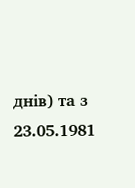днів) та з 23.05.1981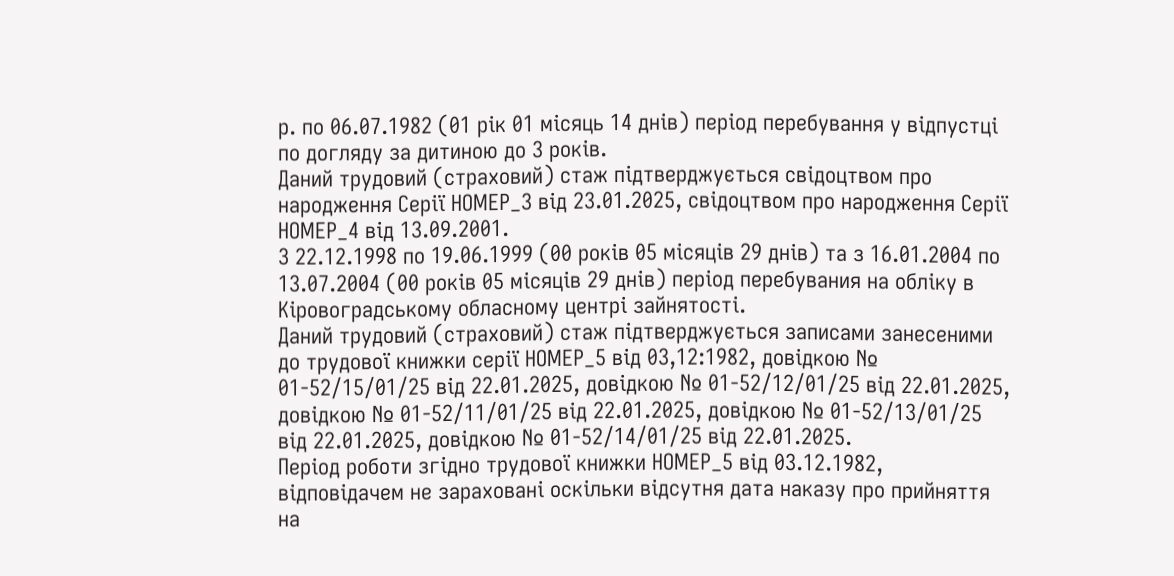р. по 06.07.1982 (01 рік 01 місяць 14 днів) період перебування у відпустці по догляду за дитиною до 3 років.
Даний трудовий (страховий) стаж підтверджується свідоцтвом про народження Серії НОМЕР_3 від 23.01.2025, свідоцтвом про народження Серії НОМЕР_4 від 13.09.2001.
З 22.12.1998 по 19.06.1999 (00 років 05 місяців 29 днів) та з 16.01.2004 по 13.07.2004 (00 років 05 місяців 29 днів) період перебувания на обліку в Кіровоградському обласному центрі зайнятості.
Даний трудовий (страховий) стаж підтверджується записами занесеними до трудової книжки серії НОМЕР_5 від 03,12:1982, довідкою № 01-52/15/01/25 від 22.01.2025, довідкою № 01-52/12/01/25 від 22.01.2025, довідкою № 01-52/11/01/25 від 22.01.2025, довідкою № 01-52/13/01/25 від 22.01.2025, довідкою № 01-52/14/01/25 від 22.01.2025.
Період роботи згідно трудової книжки НОМЕР_5 від 03.12.1982, відповідачем не зараховані оскільки відсутня дата наказу про прийняття на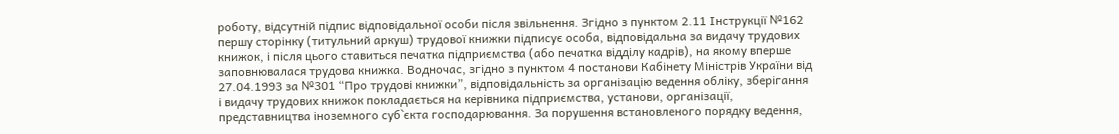роботу, відсутній підпис відповідальної особи після звільнення. Згідно з пунктом 2.11 Інструкції №162 першу сторінку (титульний аркуш) трудової книжки підписує особа, відповідальна за видачу трудових книжок, і після цього ставиться печатка підприємства (або печатка відділу кадрів), на якому вперше заповнювалася трудова книжка. Водночас, згідно з пунктом 4 постанови Кабінету Міністрів України від 27.04.1993 за №301 “Про трудові книжки”, відповідальність за організацію ведення обліку, зберігання і видачу трудових книжок покладається на керівника підприємства, установи, організації, представництва іноземного суб`єкта господарювання. За порушення встановленого порядку ведення,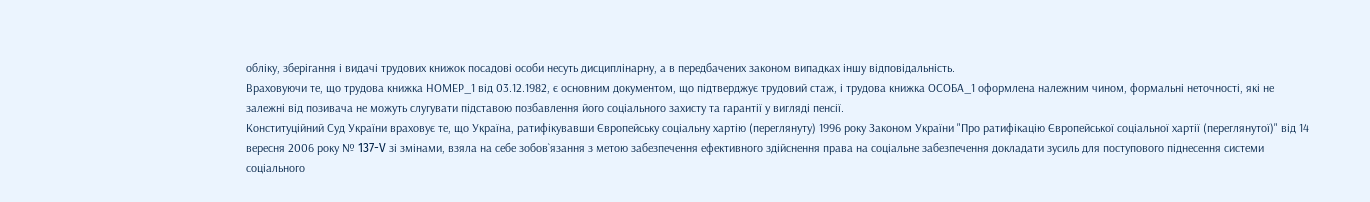обліку, зберігання і видачі трудових книжок посадові особи несуть дисциплінарну, а в передбачених законом випадках іншу відповідальність.
Враховуючи те, що трудова книжка НОМЕР_1 від 03.12.1982, є основним документом, що підтверджує трудовий стаж, і трудова книжка ОСОБА_1 оформлена належним чином, формальні неточності, які не залежні від позивача не можуть слугувати підставою позбавлення його соціального захисту та гарантії у вигляді пенсії.
Конституційний Суд України враховує те, що Україна, ратифікувавши Європейську соціальну хартію (переглянуту) 1996 року Законом України "Про ратифікацію Європейської соціальної хартії (переглянутої)" від 14 вересня 2006 року № 137-V зі змінами, взяла на себе зобов`язання з метою забезпечення ефективного здійснення права на соціальне забезпечення докладати зусиль для поступового піднесення системи соціального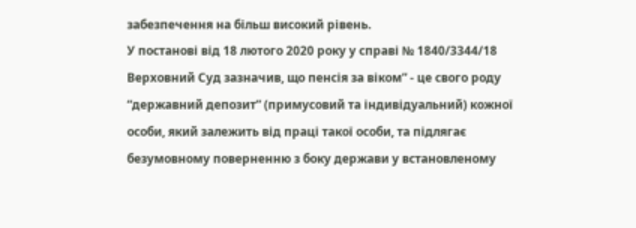забезпечення на більш високий рівень.
У постанові від 18 лютого 2020 року у справі № 1840/3344/18 Верховний Суд зазначив, що пенсія за віком” - це свого роду “державний депозит” (примусовий та індивідуальний) кожної особи, який залежить від праці такої особи, та підлягає безумовному поверненню з боку держави у встановленому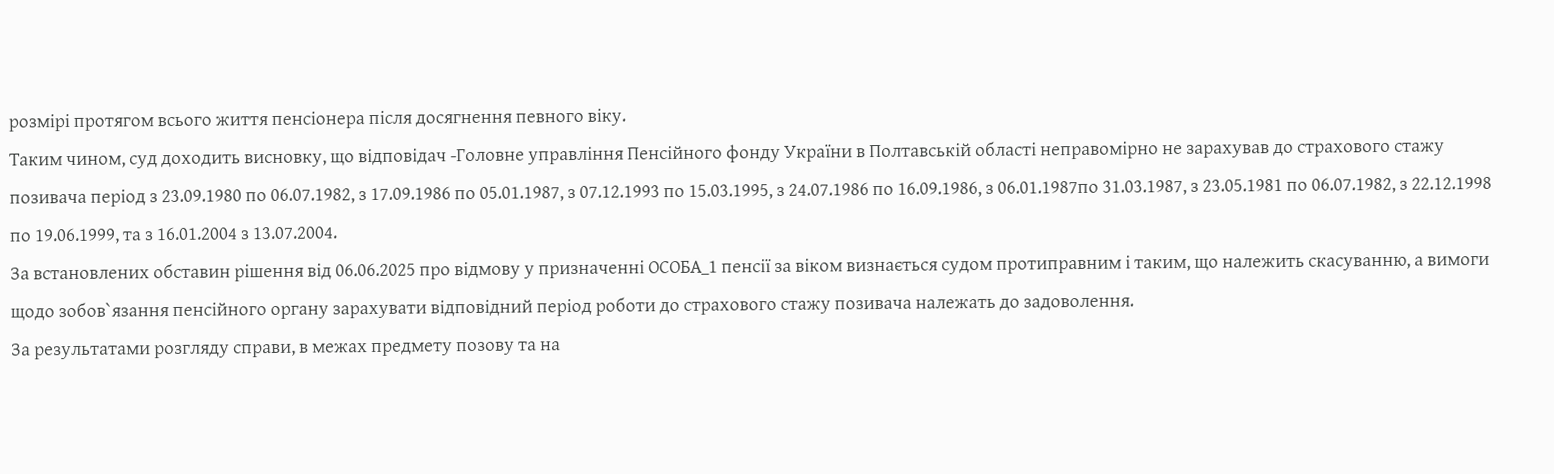розмірі протягом всього життя пенсіонера після досягнення певного віку.
Таким чином, суд доходить висновку, що відповідач -Головне управління Пенсійного фонду України в Полтавській області неправомірно не зарахував до страхового стажу позивача період з 23.09.1980 по 06.07.1982, з 17.09.1986 по 05.01.1987, з 07.12.1993 по 15.03.1995, з 24.07.1986 по 16.09.1986, з 06.01.1987по 31.03.1987, з 23.05.1981 по 06.07.1982, з 22.12.1998 по 19.06.1999, та з 16.01.2004 з 13.07.2004.
За встановлених обставин рішення від 06.06.2025 про відмову у призначенні ОСОБА_1 пенсії за віком визнається судом протиправним і таким, що належить скасуванню, а вимоги щодо зобов`язання пенсійного органу зарахувати відповідний період роботи до страхового стажу позивача належать до задоволення.
За результатами розгляду справи, в межах предмету позову та на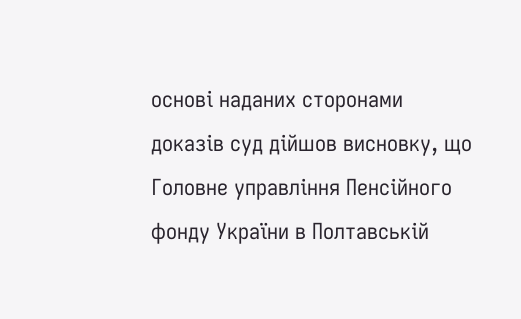основі наданих сторонами доказів суд дійшов висновку, що Головне управління Пенсійного фонду України в Полтавській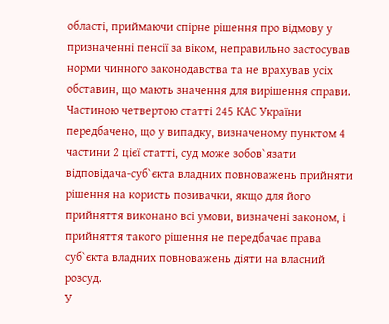області, приймаючи спірне рішення про відмову у призначенні пенсії за віком, неправильно застосував норми чинного законодавства та не врахував усіх обставин, що мають значення для вирішення справи.
Частиною четвертою статті 245 КАС України передбачено, що у випадку, визначеному пунктом 4 частини 2 цієї статті, суд може зобов`язати відповідача-суб`єкта владних повноважень прийняти рішення на користь позивачки, якщо для його прийняття виконано всі умови, визначені законом, і прийняття такого рішення не передбачає права суб`єкта владних повноважень діяти на власний розсуд.
У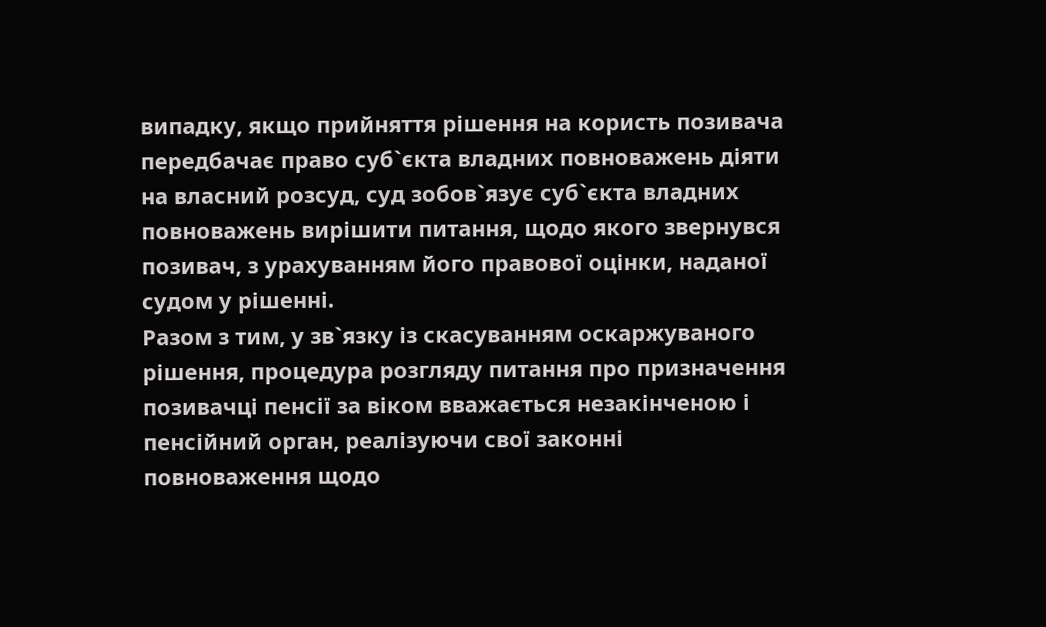випадку, якщо прийняття рішення на користь позивача передбачає право суб`єкта владних повноважень діяти на власний розсуд, суд зобов`язує суб`єкта владних повноважень вирішити питання, щодо якого звернувся позивач, з урахуванням його правової оцінки, наданої судом у рішенні.
Разом з тим, у зв`язку із скасуванням оскаржуваного рішення, процедура розгляду питання про призначення позивачці пенсії за віком вважається незакінченою і пенсійний орган, реалізуючи свої законні повноваження щодо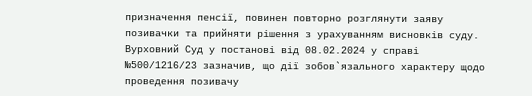призначення пенсії, повинен повторно розглянути заяву позивачки та прийняти рішення з урахуванням висновків суду.
Вурховний Суд у постанові від 08.02.2024 у справі №500/1216/23 зазначив, що дії зобов`язального характеру щодо проведення позивачу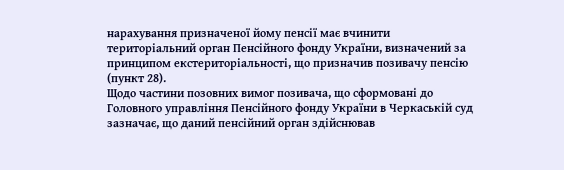нарахування призначеної йому пенсії має вчинити територіальний орган Пенсійного фонду України, визначений за принципом екстериторіальності, що призначив позивачу пенсію (пункт 28).
Щодо частини позовних вимог позивача, що сформовані до Головного управління Пенсійного фонду України в Черкаській суд зазначає, що даний пенсійний орган здійснював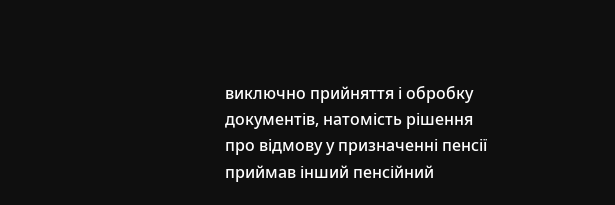виключно прийняття і обробку документів, натомість рішення про відмову у призначенні пенсії приймав інший пенсійний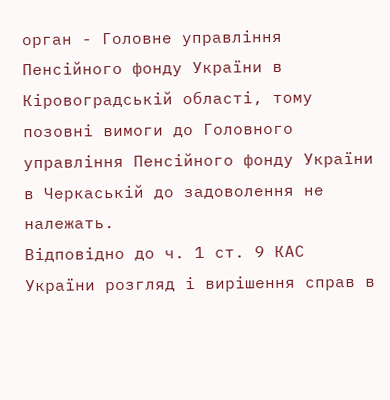орган - Головне управління Пенсійного фонду України в Кіровоградській області, тому позовні вимоги до Головного управління Пенсійного фонду України в Черкаській до задоволення не належать.
Відповідно до ч. 1 ст. 9 КАС України розгляд і вирішення справ в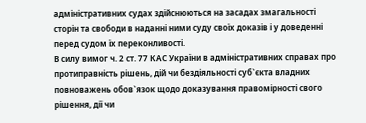адміністративних судах здійснюються на засадах змагальності сторін та свободи в наданні ними суду своїх доказів і у доведенні перед судом їх переконливості.
В силу вимог ч. 2 ст. 77 КАС України в адміністративних справах про протиправність рішень, дій чи бездіяльності суб`єкта владних повноважень обов`язок щодо доказування правомірності свого рішення, дії чи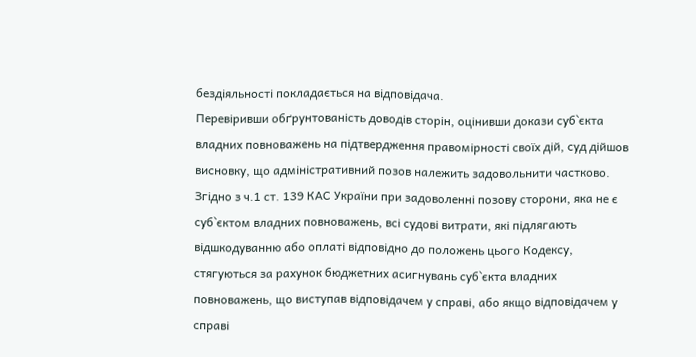бездіяльності покладається на відповідача.
Перевіривши обґрунтованість доводів сторін, оцінивши докази суб`єкта владних повноважень на підтвердження правомірності своїх дій, суд дійшов висновку, що адміністративний позов належить задовольнити частково.
Згідно з ч.1 ст. 139 КАС України при задоволенні позову сторони, яка не є суб`єктом владних повноважень, всі судові витрати, які підлягають відшкодуванню або оплаті відповідно до положень цього Кодексу, стягуються за рахунок бюджетних асигнувань суб`єкта владних повноважень, що виступав відповідачем у справі, або якщо відповідачем у справі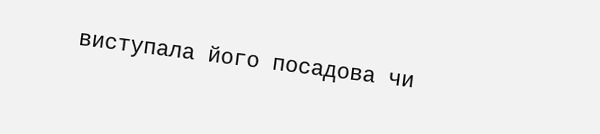виступала його посадова чи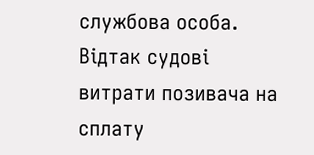службова особа.
Відтак судові витрати позивача на сплату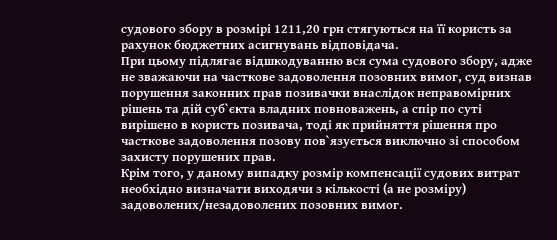судового збору в розмірі 1211,20 грн стягуються на її користь за рахунок бюджетних асигнувань відповідача.
При цьому підлягає відшкодуванню вся сума судового збору, адже не зважаючи на часткове задоволення позовних вимог, суд визнав порушення законних прав позивачки внаслідок неправомірних рішень та дій суб`єкта владних повноважень, а спір по суті вирішено в користь позивача, тоді як прийняття рішення про часткове задоволення позову пов`язується виключно зі способом захисту порушених прав.
Крім того, у даному випадку розмір компенсації судових витрат необхідно визначати виходячи з кількості (а не розміру) задоволених/незадоволених позовних вимог.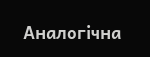Аналогічна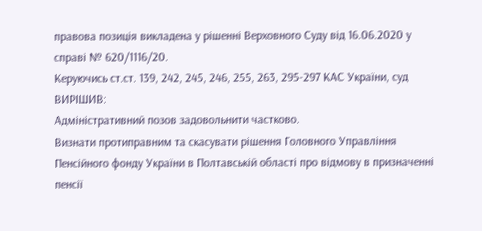правова позиція викладена у рішенні Верховного Суду від 16.06.2020 у справі № 620/1116/20.
Керуючись ст.ст. 139, 242, 245, 246, 255, 263, 295-297 КАС України, суд
ВИРІШИВ:
Адміністративний позов задовольнити частково.
Визнати протиправним та скасувати рішення Головного Управління Пенсійного фонду України в Полтавській області про відмову в призначенні пенсії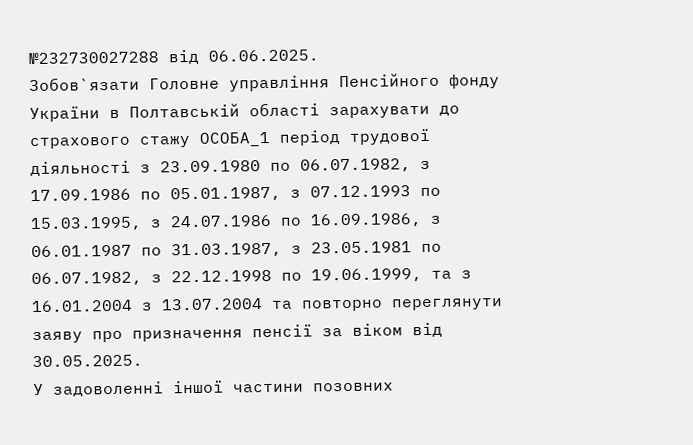№232730027288 від 06.06.2025.
Зобов`язати Головне управління Пенсійного фонду України в Полтавській області зарахувати до страхового стажу ОСОБА_1 період трудової діяльності з 23.09.1980 по 06.07.1982, з 17.09.1986 по 05.01.1987, з 07.12.1993 по 15.03.1995, з 24.07.1986 по 16.09.1986, з 06.01.1987 по 31.03.1987, з 23.05.1981 по 06.07.1982, з 22.12.1998 по 19.06.1999, та з 16.01.2004 з 13.07.2004 та повторно переглянути заяву про призначення пенсії за віком від 30.05.2025.
У задоволенні іншої частини позовних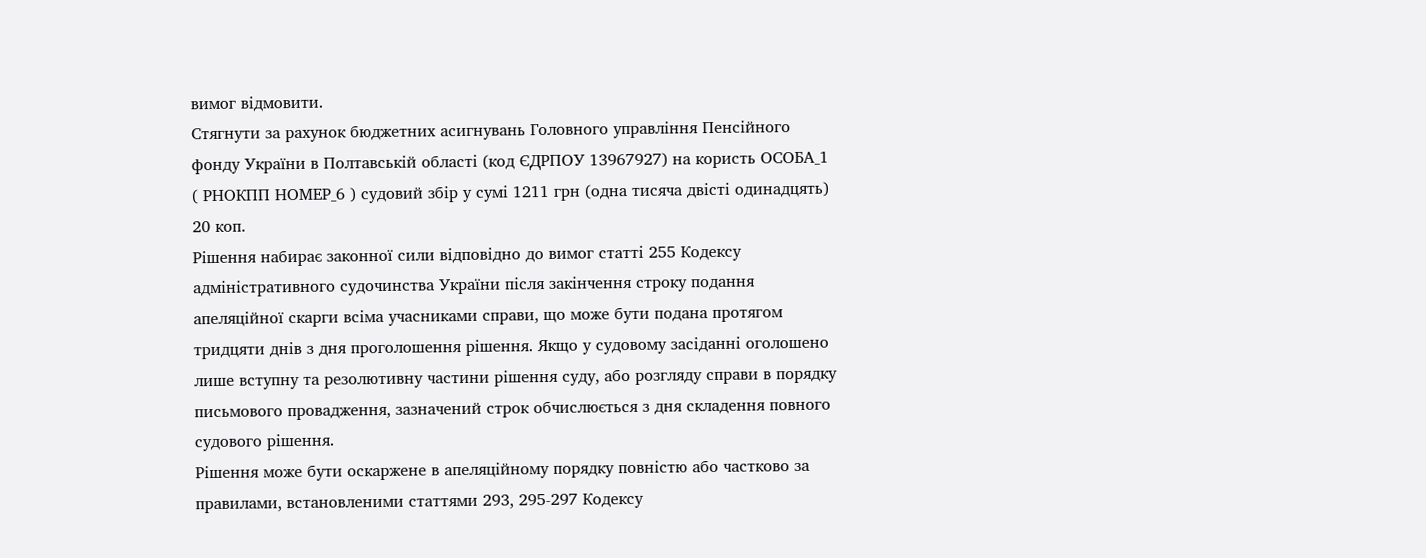вимог відмовити.
Стягнути за рахунок бюджетних асигнувань Головного управління Пенсійного фонду України в Полтавській області (код ЄДРПОУ 13967927) на користь ОСОБА_1 ( РНОКПП НОМЕР_6 ) судовий збір у сумі 1211 грн (одна тисяча двісті одинадцять) 20 коп.
Рішення набирає законної сили відповідно до вимог статті 255 Кодексу адміністративного судочинства України після закінчення строку подання апеляційної скарги всіма учасниками справи, що може бути подана протягом тридцяти днів з дня проголошення рішення. Якщо у судовому засіданні оголошено лише вступну та резолютивну частини рішення суду, або розгляду справи в порядку письмового провадження, зазначений строк обчислюється з дня складення повного судового рішення.
Рішення може бути оскаржене в апеляційному порядку повністю або частково за правилами, встановленими статтями 293, 295-297 Кодексу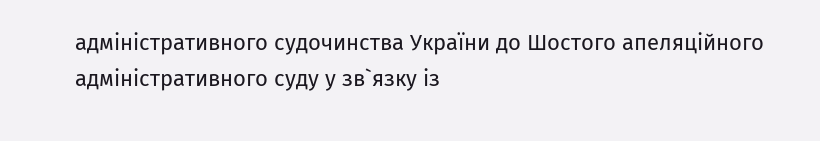адміністративного судочинства України до Шостого апеляційного адміністративного суду у зв`язку із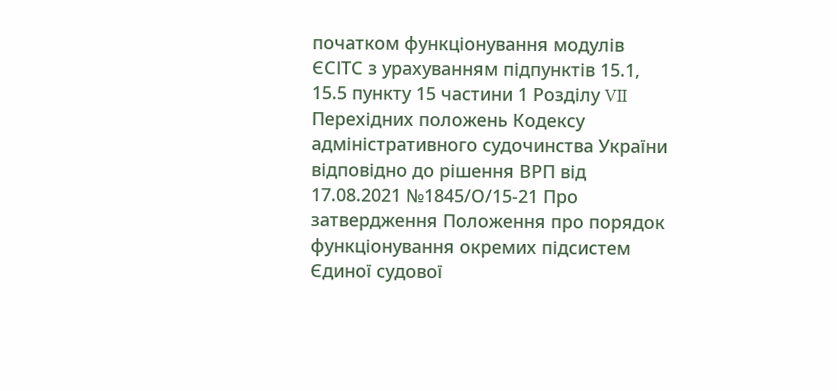початком функціонування модулів ЄСІТС з урахуванням підпунктів 15.1, 15.5 пункту 15 частини 1 Розділу VII Перехідних положень Кодексу адміністративного судочинства України відповідно до рішення ВРП від 17.08.2021 №1845/О/15-21 Про затвердження Положення про порядок функціонування окремих підсистем Єдиної судової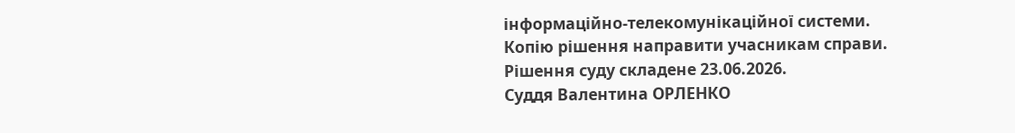інформаційно-телекомунікаційної системи.
Копію рішення направити учасникам справи.
Рішення суду складене 23.06.2026.
Суддя Валентина ОРЛЕНКО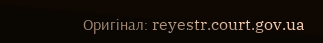Оригінал: reyestr.court.gov.ua